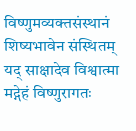विष्णुमव्यक्तसंस्थानं शिष्यभावेन संस्थितम्
यद् साक्षादेव विश्वात्मा मद्गेहं विष्णुरागतः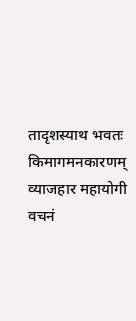तादृशस्याथ भवतः किमागमनकारणम्
व्याजहार महायोगी वचनं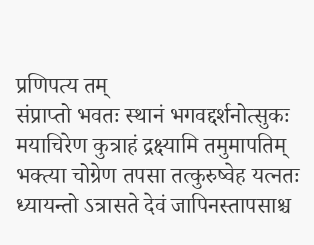प्रणिपत्य तम्
संप्राप्तो भवतः स्थानं भगवद्दर्शनोत्सुकः
मयाचिरेण कुत्राहं द्रक्ष्यामि तमुमापतिम्
भक्त्या चोग्रेण तपसा तत्कुरुष्वेह यत्नतः
ध्यायन्तो ऽत्रासते देवं जापिनस्तापसाश्च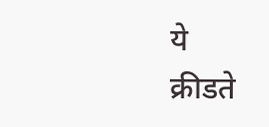ये
क्रीडते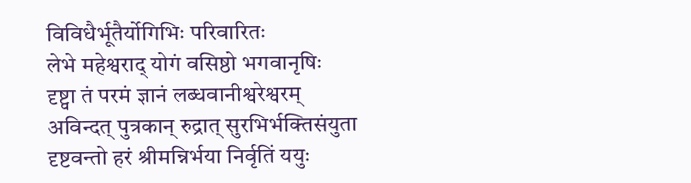विविधैर्भूतैर्योगिभिः परिवारितः
लेभे महेश्वराद् योगं वसिष्ठो भगवानृषिः
दृष्ट्वा तं परमं ज्ञानं लब्धवानीश्वरेश्वरम्
अविन्दत् पुत्रकान् रुद्रात् सुरभिर्भक्तिसंयुता
दृष्टवन्तो हरं श्रीमन्निर्भया निर्वृतिं ययुः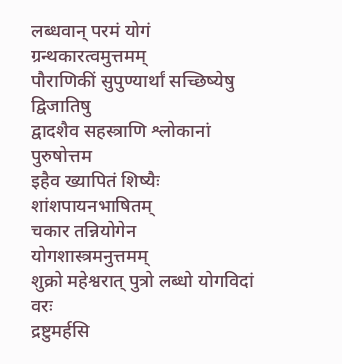लब्धवान् परमं योगं ग्रन्थकारत्वमुत्तमम्
पौराणिकीं सुपुण्यार्थां सच्छिष्येषु द्विजातिषु
द्वादशैव सहस्त्राणि श्लोकानां पुरुषोत्तम
इहैव ख्यापितं शिष्यैः शांशपायनभाषितम्
चकार तन्नियोगेन योगशास्त्रमनुत्तमम्
शुक्रो महेश्वरात् पुत्रो लब्धो योगविदां वरः
द्रष्टुमर्हसि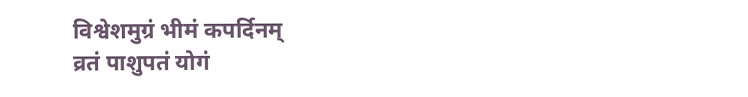विश्वेशमुग्रं भीमं कपर्दिनम्
व्रतं पाशुपतं योगं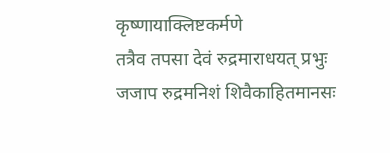कृष्णायाक्लिष्टकर्मणे
तत्रैव तपसा देवं रुद्रमाराधयत् प्रभुः
जजाप रुद्रमनिशं शिवैकाहितमानसः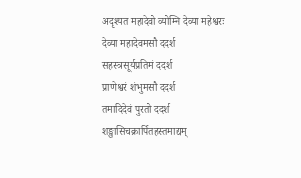अदृश्यत महादेवो व्योम्नि देव्या महेश्वरः
देव्या महादेवमसौ ददर्श
सहस्त्रसूर्यप्रतिमं ददर्श
प्राणेश्वरं शंभुमसौ ददर्श
तमादिदेवं पुरतो ददर्श
शङ्खासिचक्रार्पितहस्तमाद्यम्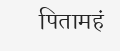पितामहं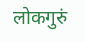लोकगुरुं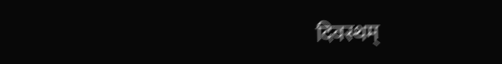दिवस्थम्